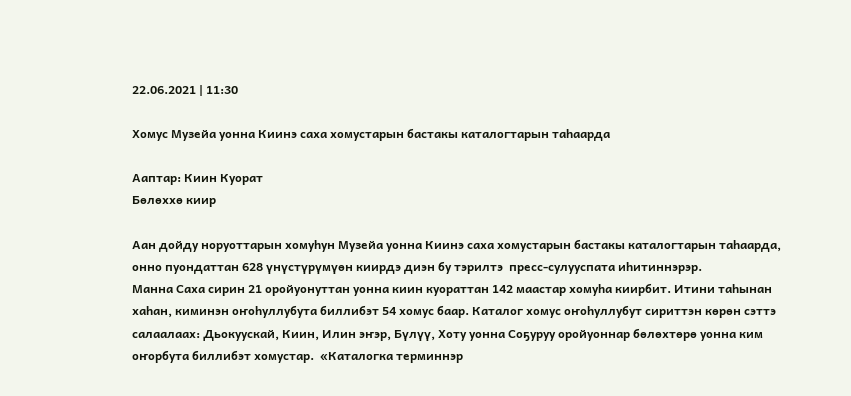22.06.2021 | 11:30

Хомус Музейа уонна Киинэ саха хомустарын бастакы каталогтарын таһаарда

Ааптар: Киин Куорат
Бөлөххө киир

Аан дойду норуоттарын хомуһун Музейа уонна Киинэ саха хомустарын бастакы каталогтарын таһаарда, онно пуондаттан 628 үнүстүрүмүөн киирдэ диэн бу тэрилтэ  пресс-сулууспата иһитиннэрэр.
Манна Саха сирин 21 оройуонуттан уонна киин куораттан 142 маастар хомуһа киирбит. Итини таһынан хаһан, киминэн оҥоһуллубута биллибэт 54 хомус баар. Каталог хомус оҥоһуллубут сириттэн көрөн сэттэ салаалаах: Дьокуускай, Киин, Илин эҥэр, Бүлүү, Хоту уонна Соҕуруу оройуоннар бөлөхтөрө уонна ким оҥорбута биллибэт хомустар.  «Каталогка терминнэр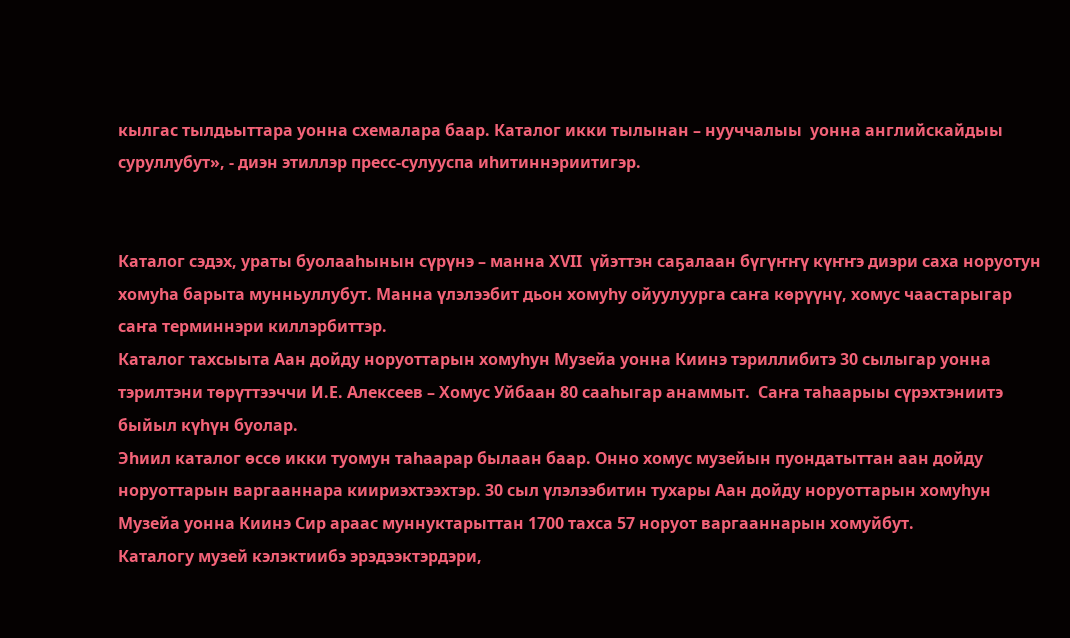кылгас тылдьыттара уонна схемалара баар. Каталог икки тылынан – нууччалыы  уонна английскайдыы суруллубут», - диэн этиллэр пресс-сулууспа иһитиннэриитигэр.


Каталог сэдэх, ураты буолааһынын сүрүнэ – манна XVII  үйэттэн саҕалаан бүгүҥҥү күҥҥэ диэри саха норуотун хомуһа барыта мунньуллубут. Манна үлэлээбит дьон хомуһу ойуулуурга саҥа көрүүнү, хомус чаастарыгар саҥа терминнэри киллэрбиттэр.
Каталог тахсыыта Аан дойду норуоттарын хомуһун Музейа уонна Киинэ тэриллибитэ 30 сылыгар уонна тэрилтэни төрүттээччи И.Е. Алексеев – Хомус Уйбаан 80 сааһыгар анаммыт.  Саҥа таһаарыы сүрэхтэниитэ быйыл күһүн буолар.
Эһиил каталог өссө икки туомун таһаарар былаан баар. Онно хомус музейын пуондатыттан аан дойду норуоттарын варгааннара киириэхтээхтэр. 30 сыл үлэлээбитин тухары Аан дойду норуоттарын хомуһун Музейа уонна Киинэ Сир араас муннуктарыттан 1700 тахса 57 норуот варгааннарын хомуйбут.
Каталогу музей кэлэктиибэ эрэдээктэрдэри,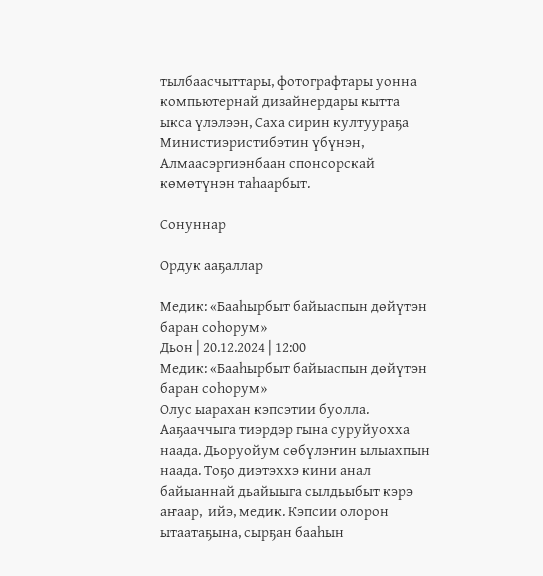тылбаасчыттары, фотографтары уонна компьютернай дизайнердары кытта ыкса үлэлээн, Саха сирин култуураҕа Министиэристибэтин үбүнэн, Алмаасэргиэнбаан спонсорскай көмөтүнэн таһаарбыт.

Сонуннар

Ордук ааҕаллар

Медик: «Бааһырбыт байыаспын дөйүтэн баран соһорум»
Дьон | 20.12.2024 | 12:00
Медик: «Бааһырбыт байыаспын дөйүтэн баран соһорум»
Олус ыарахан кэпсэтии буолла. Ааҕааччыга тиэрдэр гына суруйуохха наада. Дьоруойум сөбүлэҥин ылыахпын наада. Тоҕо диэтэххэ кини анал байыаннай дьайыыга сылдьыбыт кэрэ аҥаар,  ийэ, медик. Кэпсии олорон ытаатаҕына, сырҕан бааһын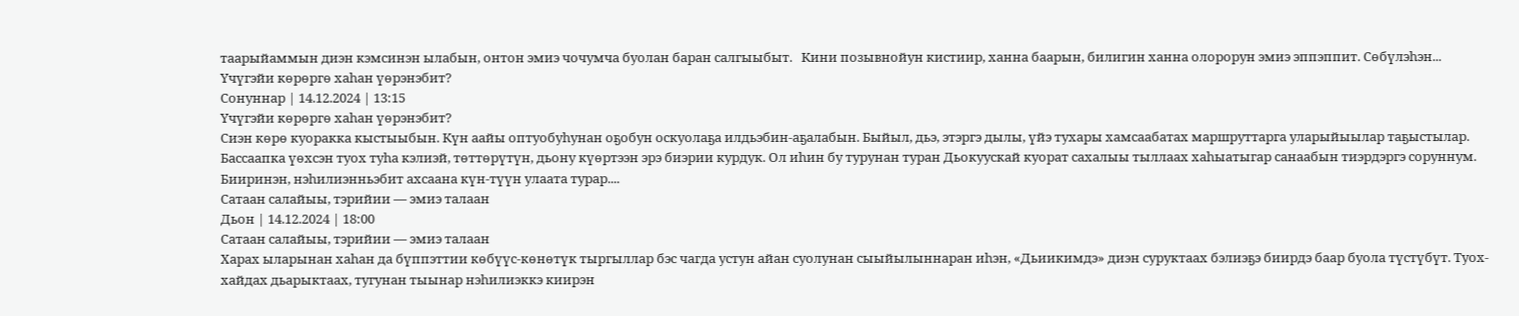таарыйаммын диэн кэмсинэн ылабын, онтон эмиэ чочумча буолан баран салгыыбыт.   Кини позывнойун кистиир, ханна баарын, билигин ханна олорорун эмиэ эппэппит. Сөбүлэһэн...
Үчүгэйи көрөргө хаһан үөрэнэбит?
Сонуннар | 14.12.2024 | 13:15
Үчүгэйи көрөргө хаһан үөрэнэбит?
Сиэн көрө куоракка кыстыыбын. Күн аайы оптуобуһунан оҕобун оскуолаҕа илдьэбин-аҕалабын. Быйыл, дьэ, этэргэ дылы, үйэ тухары хамсаабатах маршруттарга уларыйыылар таҕыстылар. Бассаапка үөхсэн туох туһа кэлиэй, төттөрүтүн, дьону күөртээн эрэ биэрии курдук. Ол иһин бу турунан туран Дьокуускай куорат сахалыы тыллаах хаһыатыгар санаабын тиэрдэргэ соруннум.  Бииринэн, нэһилиэнньэбит ахсаана күн-түүн улаата турар....
Сатаан салайыы, тэрийии — эмиэ талаан
Дьон | 14.12.2024 | 18:00
Сатаан салайыы, тэрийии — эмиэ талаан
Харах ыларынан хаһан да бүппэттии көбүүс-көнөтүк тыргыллар бэс чагда устун айан суолунан сыыйылыннаран иһэн, «Дьиикимдэ» диэн суруктаах бэлиэҕэ биирдэ баар буола түстүбүт. Туох-хайдах дьарыктаах, тугунан тыынар нэһилиэккэ киирэн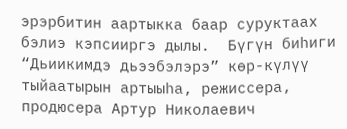эрэрбитин аартыкка баар суруктаах бэлиэ кэпсииргэ дылы.  Бүгүн биһиги “Дьиикимдэ дьээбэлэрэ” көр-күлүү тыйаатырын артыыһа, режиссера, продюсера Артур Николаевич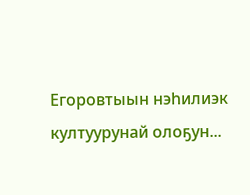Егоровтыын нэһилиэк култуурунай олоҕун...